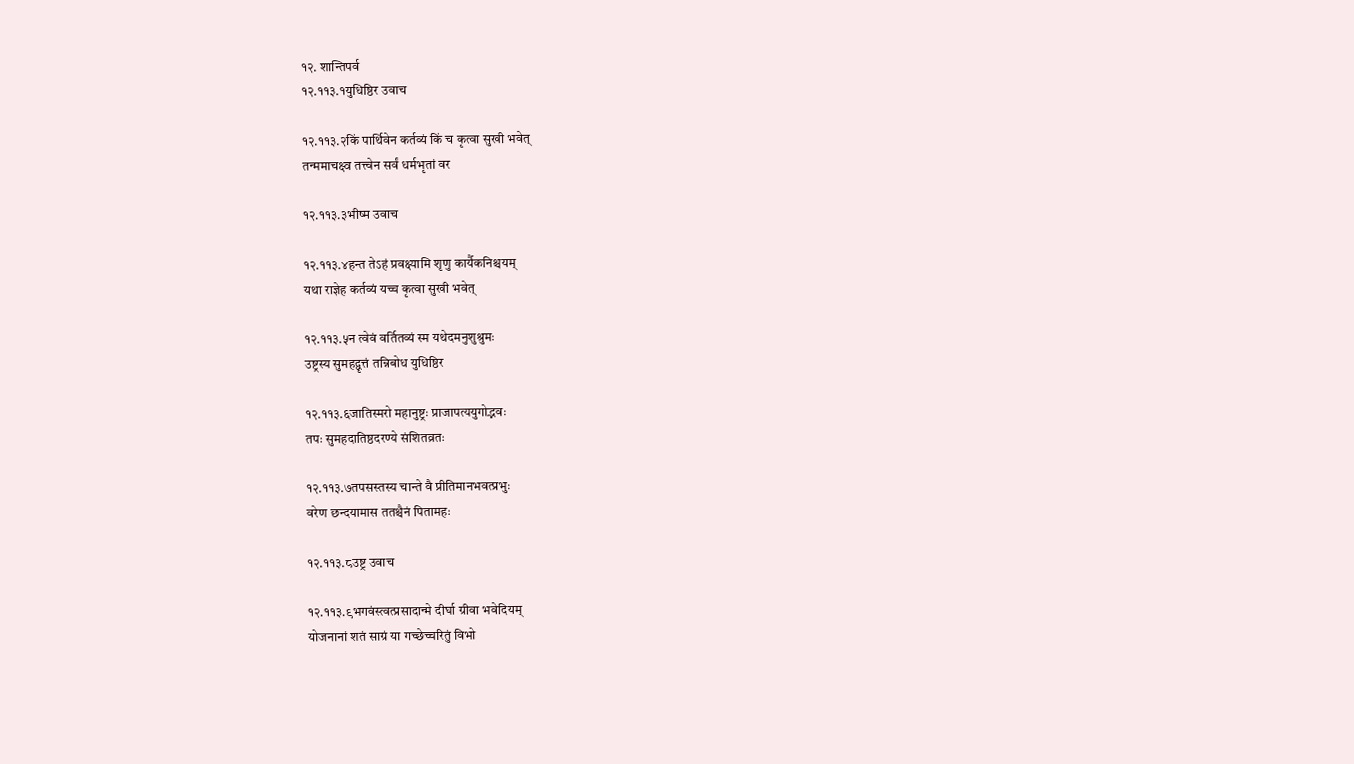१२. शान्तिपर्व
१२.११३.१युधिष्ठिर उवाच

१२.११३.२किं पार्थिवेन कर्तव्यं किं च कृत्वा सुखी भवेत्
तन्ममाचक्ष्व तत्त्वेन सर्वं धर्मभृतां वर

१२.११३.३भीष्म उवाच

१२.११३.४हन्त तेऽहं प्रवक्ष्यामि शृणु कार्यैकनिश्चयम्
यथा राज्ञेह कर्तव्यं यच्च कृत्वा सुखी भवेत्

१२.११३.५न त्वेवं वर्तितव्यं स्म यथेदमनुशुश्रुमः
उष्ट्रस्य सुमहद्वृत्तं तन्निबोध युधिष्ठिर

१२.११३.६जातिस्मरो महानुष्ट्रः प्राजापत्ययुगोद्भवः
तपः सुमहदातिष्ठदरण्ये संशितव्रतः

१२.११३.७तपसस्तस्य चान्ते वै प्रीतिमानभवत्प्रभुः
वरेण छन्दयामास ततश्चैनं पितामहः

१२.११३.८उष्ट्र उवाच

१२.११३.९भगवंस्त्वत्प्रसादान्मे दीर्घा ग्रीवा भवेदियम्
योजनानां शतं साग्रं या गच्छेच्चरितुं विभो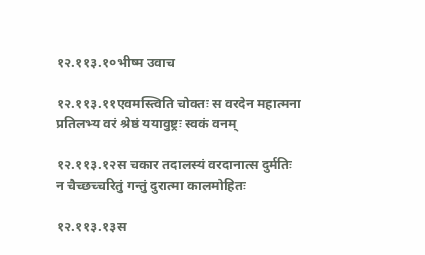१२.११३.१०भीष्म उवाच

१२.११३.११एवमस्त्विति चोक्तः स वरदेन महात्मना
प्रतिलभ्य वरं श्रेष्ठं ययावुष्ट्रः स्वकं वनम्

१२.११३.१२स चकार तदालस्यं वरदानात्स दुर्मतिः
न चैच्छच्चरितुं गन्तुं दुरात्मा कालमोहितः

१२.११३.१३स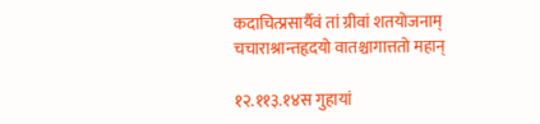कदाचित्प्रसार्यैवं तां ग्रीवां शतयोजनाम्
चचाराश्रान्तहृदयो वातश्चागात्ततो महान्

१२.११३.१४स गुहायां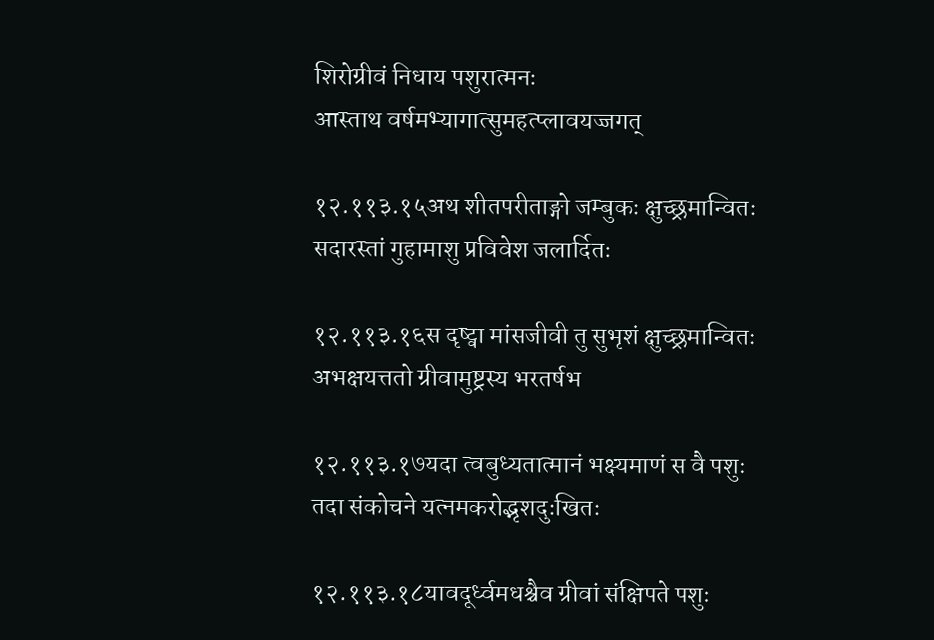शिरोग्रीवं निधाय पशुरात्मनः
आस्ताथ वर्षमभ्यागात्सुमहत्प्लावयज्जगत्

१२.११३.१५अथ शीतपरीताङ्गो जम्बुकः क्षुच्छ्रमान्वितः
सदारस्तां गुहामाशु प्रविवेश जलार्दितः

१२.११३.१६स दृष्ट्वा मांसजीवी तु सुभृशं क्षुच्छ्रमान्वितः
अभक्षयत्ततो ग्रीवामुष्ट्रस्य भरतर्षभ

१२.११३.१७यदा त्वबुध्यतात्मानं भक्ष्यमाणं स वै पशुः
तदा संकोचने यत्नमकरोद्भृशदुःखितः

१२.११३.१८यावदूर्ध्वमधश्चैव ग्रीवां संक्षिपते पशुः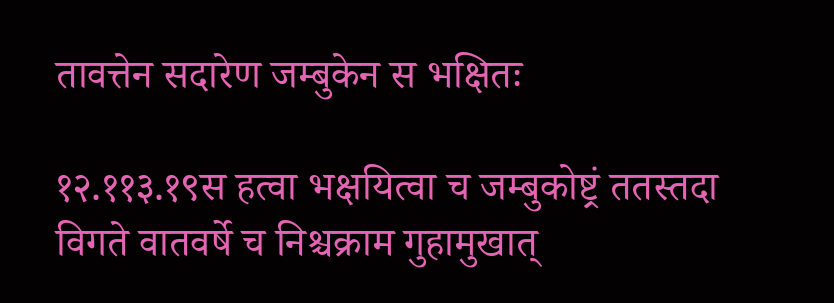तावत्तेन सदारेण जम्बुकेन स भक्षितः

१२.११३.१९स हत्वा भक्षयित्वा च जम्बुकोष्ट्रं ततस्तदा
विगते वातवर्षे च निश्चक्राम गुहामुखात्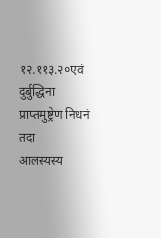१२.११३.२०एवं दुर्बुद्धिना प्राप्तमुष्ट्रेण निधनं तदा
आलस्यस्य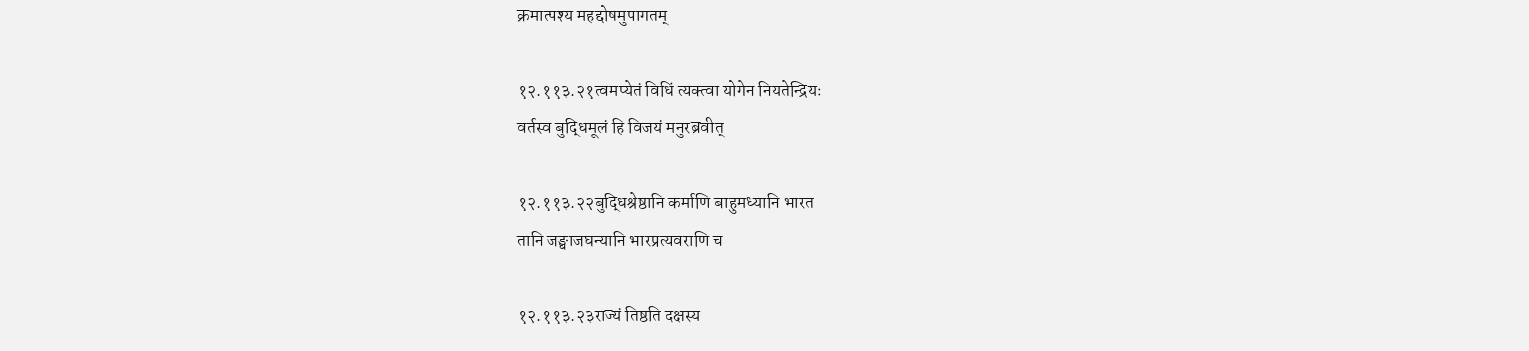क्रमात्पश्य महद्दोषमुपागतम्

१२.११३.२१त्वमप्येतं विधिं त्यक्त्वा योगेन नियतेन्द्रियः
वर्तस्व बुद्धिमूलं हि विजयं मनुरब्रवीत्

१२.११३.२२बुद्धिश्रेष्ठानि कर्माणि बाहुमध्यानि भारत
तानि जङ्घाजघन्यानि भारप्रत्यवराणि च

१२.११३.२३राज्यं तिष्ठति दक्षस्य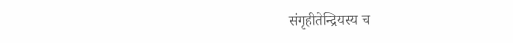संगृहीतेन्द्रियस्य च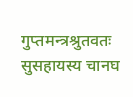गुप्तमन्त्रश्रुतवतः सुसहायस्य चानघ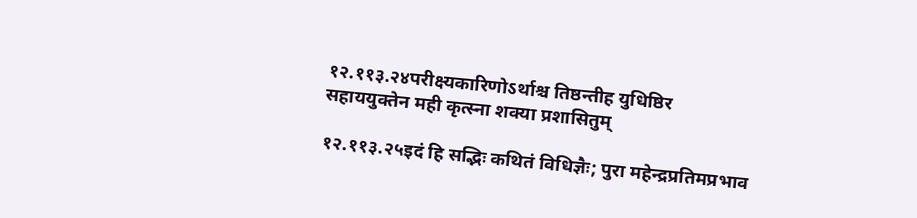१२.११३.२४परीक्ष्यकारिणोऽर्थाश्च तिष्ठन्तीह युधिष्ठिर
सहाययुक्तेन मही कृत्स्ना शक्या प्रशासितुम्

१२.११३.२५इदं हि सद्भिः कथितं विधिज्ञैः; पुरा महेन्द्रप्रतिमप्रभाव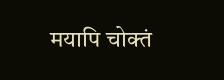मयापि चोक्तं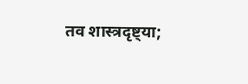तव शास्त्रदृष्ट्या;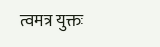त्वमत्र युक्तः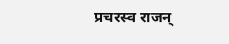प्रचरस्व राजन्